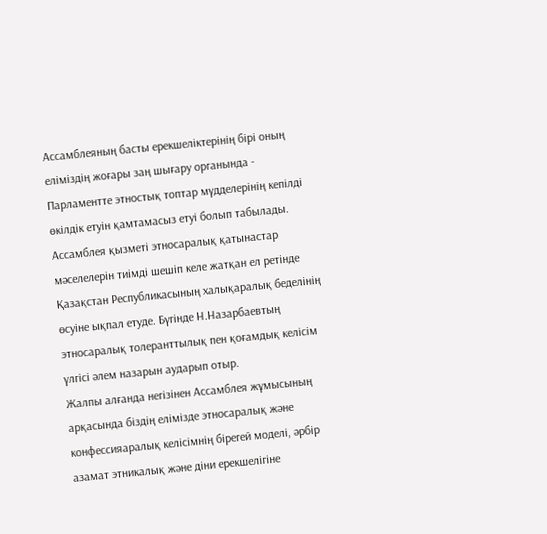Ассамблеяның басты ерекшеліктерінің бірі оның еліміздің жоғары заң шығару органында - Парламентте этностық топтар мүдделерінің кепілді өкілдік етуін қамтамасыз етуі болып табылады.
Ассамблея қызметі этносаралық қатынастар мәселелерін тиімді шешіп келе жатқан ел ретінде Қазақстан Республикасының халықаралық беделінің өсуіне ықпал етуде. Бүгінде Н.Назарбаевтың этносаралық толеранттылық пен қоғамдық келісім үлгісі әлем назарын аударып отыр.
Жалпы алғанда негізінен Ассамблея жұмысының арқасында біздің елімізде этносаралық және конфессияаралық келісімнің бірегей моделі, әрбір азамат этникалық және діни ерекшелігіне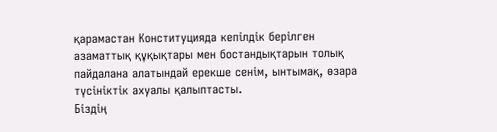қарамастан Конституцияда кепілдік берілген азаматтық құқықтары мен бостандықтарын толық пайдалана алатындай ерекше сенім, ынтымақ, өзара түсініктік ахуалы қалыптасты.
Біздің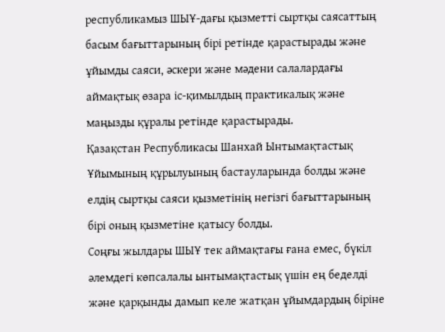республикамыз ШЫҰ-дағы қызметті сыртқы саясаттың басым бағыттарының бірі ретінде қарастырады және ұйымды саяси, әскери және мәдени салалардағы аймақтық өзара іс-қимылдың практикалық және маңызды құралы ретінде қарастырады.
Қазақстан Республикасы Шанхай Ынтымақтастық Ұйымының құрылуының бастауларында болды және елдің сыртқы саяси қызметінің негізгі бағыттарының бірі оның қызметіне қатысу болды.
Соңғы жылдары ШЫҰ тек аймақтағы ғана емес, бүкіл әлемдегі көпсалалы ынтымақтастық үшін ең беделді және қарқынды дамып келе жатқан ұйымдардың біріне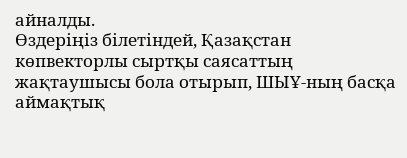айналды.
Өздеріңіз білетіндей, Қазақстан көпвекторлы сыртқы саясаттың жақтаушысы бола отырып, ШЫҰ-ның басқа аймақтық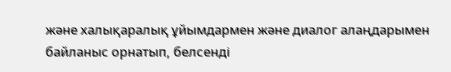және халықаралық ұйымдармен және диалог алаңдарымен байланыс орнатып, белсенді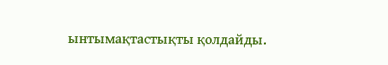ынтымақтастықты қолдайды.